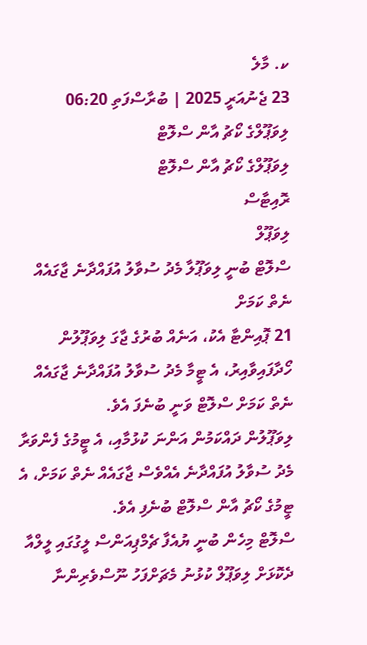ކ. މާލެ
23 ޖެނުއަރީ 2025 | ބުރާސްފަތި 06:20
ލިވަޕޫލްގެ ކޯޗު އާން ސްލޮޓް
ލިވަޕޫލްގެ ކޯޗު އާން ސްލޮޓް
ރޮއިޓާސް
ލިވަޕޫލް
ސްލޮޓް ބުނީ ލިވަޕޫލާ މެދު ސުވާލު އުފައްދާނެ ޖާގައެއް ނެތް ކަމަށް
21 ޕޮއިންޓާ އެކު، އަނެއް ބުރުގެ ޖާގަ ލިވަޕޫލުން ހޯދާފައިވާއިރު، އެ ޓީމާ މެދު ސުވާލު އުފައްދާނެ ޖާގައެއް ނެތް ކަމަށް ސްލޮޓް ވަނީ ބުނެފަ އެވެ.
ލިވަޕޫލުން ދައްކަމުން އަންނަ ކުޅުމާއި، އެ ޓީމުގެ ފެންވަރާ މެދު ސުވާލު އުފައްދާނެ އެއްވެސް ޖާގައެއް ނެތް ކަމަށް، އެ ޓީމުގެ ކޯޗު އާން ސްލޮޓް ބުނެފި އެވެ.
ސްލޮޓް މިހެން ބުނީ ޔުއެފާ ޗެމްޕިއަންސް ލީގުގައި ލީލްއާ ދެކޮޅަށް ލިވަޕޫލް ކުޅުނު މެޗަށްފަހު ނޫސްވެރިންނާ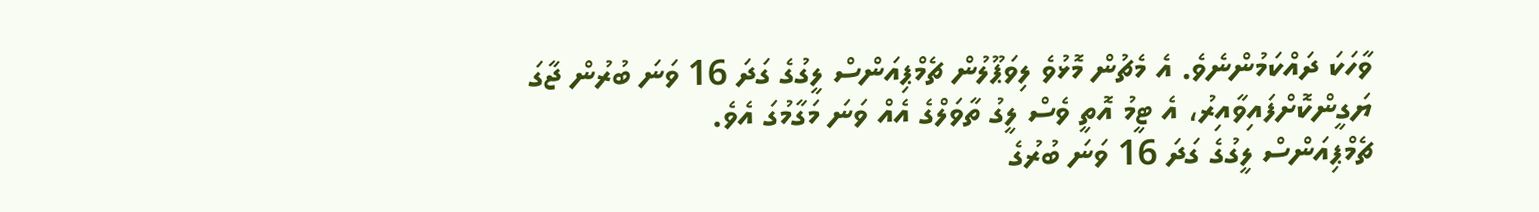ވާހަކަ ދައްކަމުންނެވެ. އެ މެޗުން މޮޅުވެ ލިވަޕޫލުން ޗެމްޕިއަންސް ލީގުގެ ގަދަ 16 ވަނަ ބުރުން ޖާގަ ޔަގީންކޮށްފައިވާއިރު، އެ ޓީމު އޮތީ ވެސް ލީގު ތާވަލްގެ އެއް ވަނަ މަގާމުގަ އެވެ.
ޗެމްޕިއަންސް ލީގުގެ ގަދަ 16 ވަނަ ބުރުގެ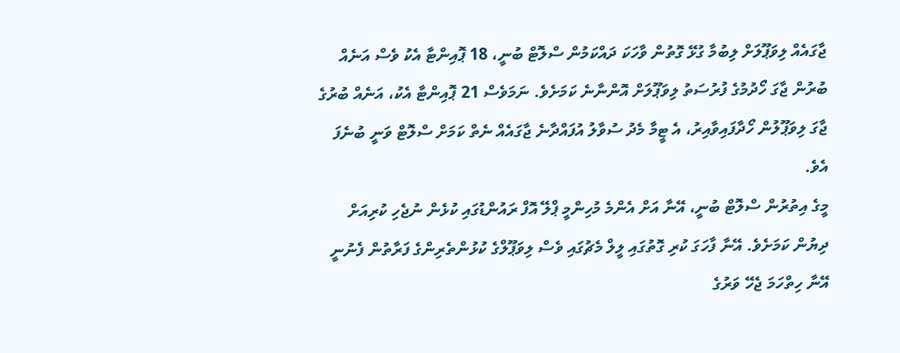ޖާގައެއް ލިވަޕޫލަށް ލިބުމާ ގުޅޭ ގޮތުން ވާހަކަ ދައްކަމުން ސްލޮޓް ބުނީ، 18 ޕޮއިންޓާ އެކު ވެސް އަނެއް ބުރުން ޖާގަ ހޯދުމުގެ ފުރުސަތު ލިވަޕޫލަށް އޮންނާނެ ކަމަށެވެ. ނަމަވެސް 21 ޕޮއިންޓާ އެކު، އަނެއް ބުރުގެ ޖާގަ ލިވަޕޫލުން ހޯދާފައިވާއިރު، އެ ޓީމާ މެދު ސުވާލު އުފައްދާނެ ޖާގައެއް ނެތް ކަމަށް ސްލޮޓް ވަނީ ބުނެފަ އެވެ.
މީގެ އިތުރުން ސްލޮޓް ބުނީ، އޭނާ އަށް އެންމެ މުހިންމީ ޕްލޭ އޮފް ރައުންޑުގައި ކުޅެން ނުޖެހި ކުރިއަށް ދިޔުން ކަމަށެވެ. އޭނާ ފާހަގަ ކުރި ގޮތުގައި ލީލް މެޗުގައި ވެސް ލިވަޕޫލްގެ ކުޅުންތެރިންގެ ފަރާތުން ފެނުނީ އޭނާ ހިތްހަމަ ޖެހޭ ވަރުގެ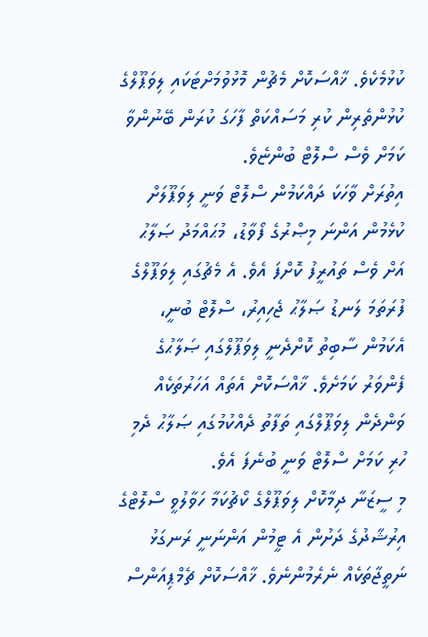ކުޅުމެކެވެ. ޚާއްސަކޮށް މެޗުން މޮޅުވުމަށްޓަކައި ލިވަޕޫލްގެ ކުޅުންތެރިން ކުރި މަސައްކަތް ފާހަގަ ކުރަން ބޭނުންވާ ކަމަށް ވެސް ސްލޮޓް ބުންޏެވެ.
އިތުރަށް ވާހަކަ ދައްކަމުން ސްލޮޓް ވަނީ ލިވަޕޫލަށް ކުޅެމުން އަންނަ މިޞްރުގެ ފޯވާޑު، މުޙައްމަދު ޞަލާޙު އަށް ވެސް ތައުރީފު ކޮށްފަ އެވެ. އެ މެޗުގައި ލިވަޕޫލްގެ ފުރަތަމަ ލަނޑު ޞަލާޙު ޖެހިއިރު، ސްލޮޓް ބުނީ، އެކަމުން ސާބިތު ކޮށްދެނީ ލިވަޕޫލްގައި ޞަލާޙުގެ ފެންވަރު ކަމަށެވެ. ޚާއްސަކޮށް އެތައް އަހަރުތަކެއް ވަންދެން ލިވަޕޫލްގައި ތަފާތު ދެއްކުމުގައި ޞަލާޙު ދެމި ހުރި ކަމަށް ސްލޮޓް ވަނީ ބުނެފަ އެވެ.
މި ސީޒަނާ ދިމާކޮށް ލިވަޕޫލްގެ ކޯޗުކަމާ ހަވާލުވީ ސްލޮޓްގެ އިރުޝާދުގެ ދަށުން އެ ޓީމުން އަންނަނީ ރަނގަޅު ނަތީޖާތަކެއް ނެރެމުންނެވެ. ޚާއްސަކޮށް ޗެމްޕިއަންސް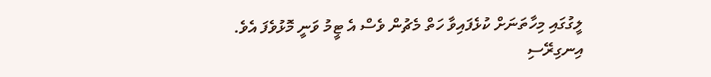ލީގުގައި މިހާތަނަށް ކުޅެފައިވާ ހަތް މެޗުން ވެސް އެ ޓީމު ވަނީ މޮޅުވެފަ އެވެ. އިނގިރޭސި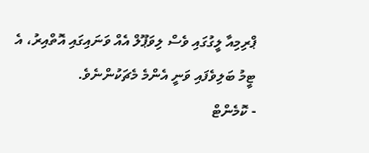ޕްރިމިއާ ލީގުގައި ވެސް ލިވަޕޫލް އެއް ވަނައިގައި އޮތްއިރު، އެ ޓީމު ބަލިވެފައި ވަނީ އެންމެ މެޗަކުންނެވެ.
- ކޮމެންޓް